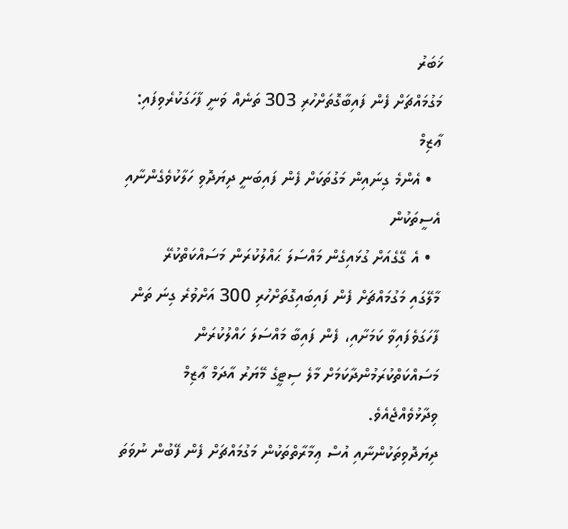ޚަބަރު
މަގުމައްޗަށް ފެން ފައިބާގޮތަށްހުރި 303 ތަނެއް ވަނީ ފާހަގަކުރެވިފައި: ޢާޒިމް
  • އެންމެ ގިނައިން މަގުތަކަށް ފެން ފައިބަނީ ދިޔަދޮވި ހަލާކުވެގެންނާއި އެސީތަކުން
  • އެ ގޭގެއަށް ގުޅައިގެން މައްސަލަ ޙައްލުކުރަން މަސައްކަތްކުރޭ
މާލޭގައި މަގުމައްޗަށް ފެން ފައިބައިގޮތަށްހުރި 300 އަށްވުރެ ގިނަ ތަން ފާހަގަވެފައިވާ ކަމަށާއި، ފެން ފައިބާ މައްސަލަ ހައްލުކުރަން މަސައްކަތްކުރަމުންދާކަމަށް މާލެ ސިޓީގެ މޭޔަރު އާދަމް ޢާޒިމް ވިދާޅުވެއްޖެއެވެ.
ދިޔަދޮވިތަކުންނާއި އުސް ޢިމާރާތްތަކުން މަގުމައްޗަށް ފެން ފޭބުން ނުވަތަ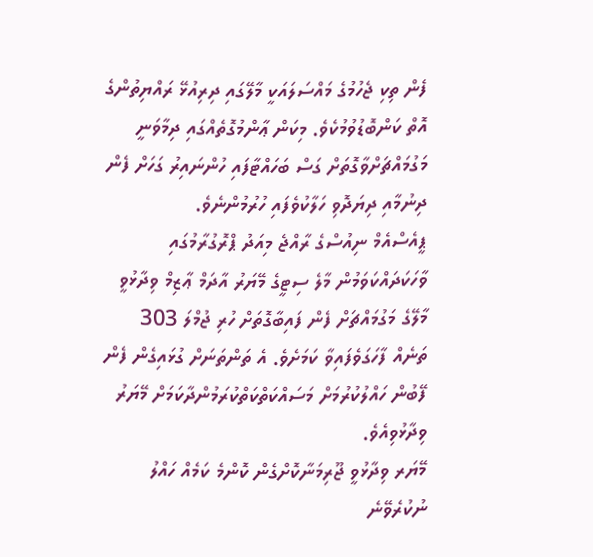ފެން ތިކި ޖެހުމުގެ މައްސަލައަކީ މާލޭގައި ދިރިއުޅޭ ރައްޔިތުންގެ އޮތް ކަންބޮޑުވުމުކެވެ. މިކަން ޢާންމުގޮތެއްގައި ދިމާވަނީ މަގުމައްޗަށްވާގޮތަށް ގަސް ބަހައްޓާފައި ހުންނައިރު ގަހަށް ފެން ދިނުމާއި ދިޔަދޮވި ހަލާކުވެފައި ހުރުމުންނެވެ.
ޕީއެސްއެމް ނިއުސްގެ ރާއްޖެ މިއަދު ޕްރޮގުރާމުގައި ވާހަކަދައްކަވަމުން މާލެ ސިޓީގެ މޭޔަރު އާދަމް ޢާޒިމް ވިދާޅުވީ މާލޭގެ މަގުމައްޗަށް ފެން ފައިބާގޮތަށް ހުރި ޖުމްލަ 303 ތަނެއް ފާހަގަވެފައިވާ ކަމަށެވެ. އެ ތަންތަނަށް ގުޅައިގެން ފެން ފޭބުން ހައްލުކުރުމަށް މަސައްކަތްކަތްކުރަމުންދާކަމަށް މޭޔަރު ވިދާޅުވިއެވެ.
މޭޔަރ ވިދާޅުވީ ޖޫރިމަނާކޮށްގެން ކޮންމެ ކަމެއް ހައްލު ނުކުރެވޭނެ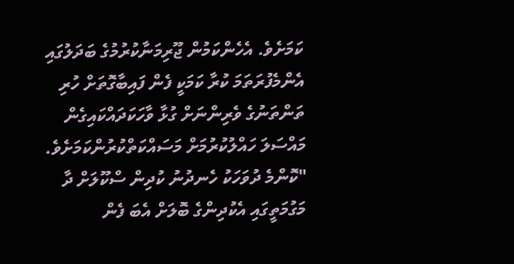ކަމަށެވެ. އެހެންކަމުން ޖޫރިމަނާކުރުމުގެ ބަދަލުގައި އެންމެފުރަތަމަ ކުރާ ކަމަކީ ފެން ފައިބާގޮތަށް ހުރި ތަންތަނުގެ ވެރިންނަށް ގުޅާ ވާހަކަދައްކައިގެން މައްސަލަ ހައްލުކުރުމަށް މަސައްކަތްކުރުންކަމަށެވެ.
"ކޮންމެ ދުވަހަކު ހެނދުނު ކުދިން ސްކޫލަށް ދާ މަގުމަތީގައި އެކުދިންގެ ބޮލަށް އެބަ ފެން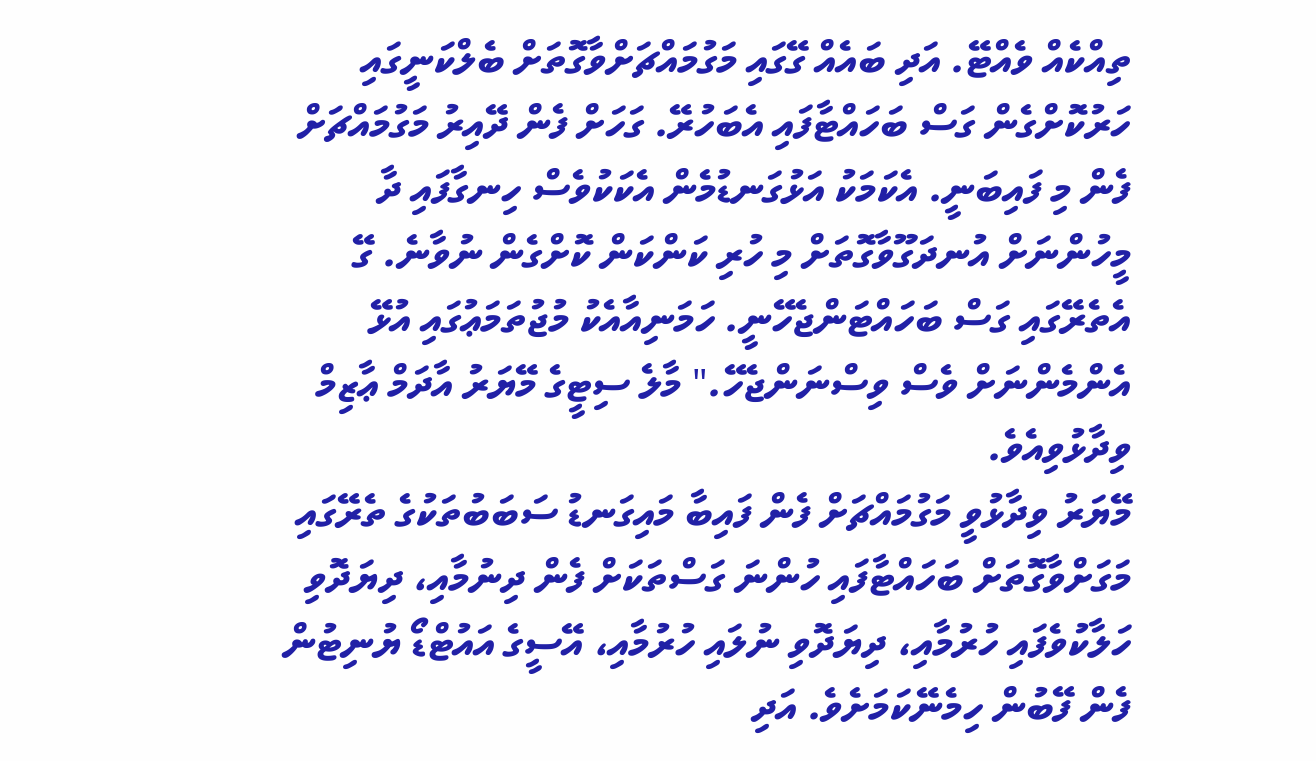ތިއްކެއް ވެއްޓޭ. އަދި ބައެއް ގޭގައި މަގުމައްޗަށްވާގޮތަށް ބެލްކަނީގައި ހަރުކޮށްގެން ގަސް ބަހައްޓާފައި އެބަހުރޭ. ގަހަށް ފެން ދޭއިރު މަގުމައްޗަށް ފެން މި ފައިބަނީ. އެކަމަކު އަޅުގަނޑުމެން އެކަކުވެސް ހިނގާފައި ދާ މީހުންނަށް އުނދަގޫވާގޮތަށް މި ހުރި ކަންކަން ކޮށްގެން ނުވާނެ. ގޭ އެތެރޭގައި ގަސް ބަހައްޓަންޖެހޭނީ. ހަމަނިއާއެކު މުޖުތަމަޢުގައި އުޅޭ އެންމެންނަށް ވެސް ވިސްނަންޖެހޭ." މާލެ ސިޓީގެ މޭޔަރު އާދަމް ޢާޒިމް ވިދާޅުވިއެވެ.
މޭޔަރު ވިދާޅުވީ މަގުމައްޗަށް ފެން ފައިބާ މައިގަނޑު ސަބަބުތަކުގެ ތެރޭގައި މަގަށްވާގޮތަށް ބަހައްޓާފައި ހުންނަ ގަސްތަކަށް ފެން ދިނުމާއި، ދިޔަދޮވި ހަލާކުވެފައި ހުރުމާއި، ދިޔަދޮވި ނުލައި ހުރުމާއި، އޭސީގެ އައުޓްޑޯ ޔުނިޓުން ފެން ފޭބުން ހިމެނޭކަމަށެވެ. އަދި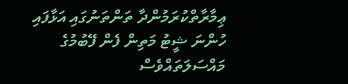ޢިމާރާތްކުރަމުންދާ ތަންތަނުގައި އަޅާފައި ހުންނަ ޝީޓު މަތިން ފެން ފޭބުމުގެ މައްސަލަތައްވެސް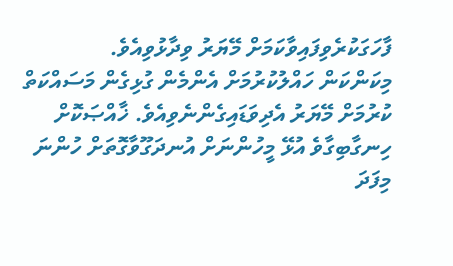ފާހަގަކުރެވިފައިވާކަމަށް މޭޔަރު ވިދާޅުވިއެވެ.
މިކަންކަން ހައްލުކުރުމަށް އެންމެން ގުޅިގެން މަސައްކަތް ކުރުމަށް މޭޔަރު އެދިވަޑައިގެންނެވިއެވެ. ޚާއްޞަކޮށް ހިނގާބިގާވެ އުޅޭ މީހުންނަށް އުނދަގޫވާގޮތަށް ހުންނަ މިފަދަ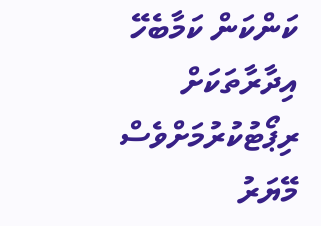ކަންކަން ކަމާބެހޭ އިދާރާތަކަށް ރިޕޯޓުކުރުމަށްވެސް މޭޔަރު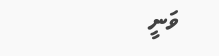ވަނީ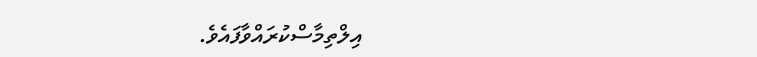އިލްތިމާސްކުރައްވާފައެވެ.